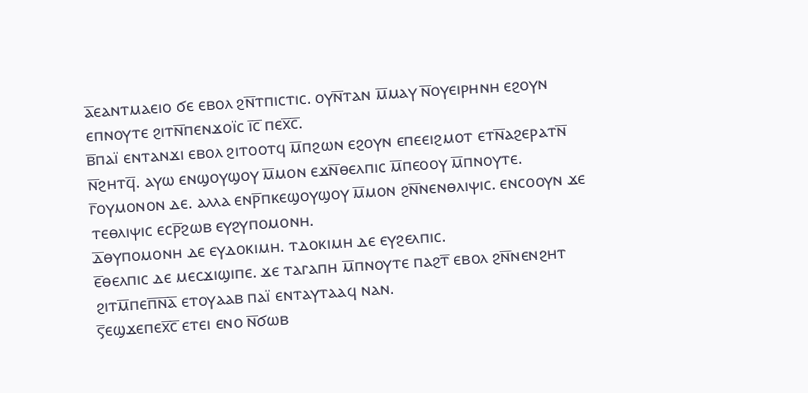ⲁ̅ⲉⲁⲛⲧⲙⲁⲉⲓⲟ ϭⲉ ⲉⲃⲟⲗ ϩⲛ̅ⲧⲡⲓⲥⲧⲓⲥ. ⲟⲩⲛ̅ⲧⲁⲛ ⲙ̅ⲙⲁⲩ ⲛ̅ⲟⲩⲉⲓⲣⲏⲛⲏ ⲉϩⲟⲩⲛ ⲉⲡⲛⲟⲩⲧⲉ ϩⲓⲧⲛ̅ⲡⲉⲛϫⲟⲓ̈ⲥ ⲓ̅ⲥ̅ ⲡⲉⲭ̅ⲥ̅.
ⲃ̅ⲡⲁⲓ̈ ⲉⲛⲧⲁⲛϫⲓ ⲉⲃⲟⲗ ϩⲓⲧⲟⲟⲧϥ ⲙ̅ⲡϩⲱⲛ ⲉϩⲟⲩⲛ ⲉⲡⲉⲉⲓϩⲙⲟⲧ ⲉⲧⲛ̅ⲁϩⲉⲣⲁⲧⲛ̅ ⲛ̅ϩⲏⲧϥ̅. ⲁⲩⲱ ⲉⲛϣⲟⲩϣⲟⲩ ⲙ̅ⲙⲟⲛ ⲉϫⲛ̅ⲑⲉⲗⲡⲓⲥ ⲙ̅ⲡⲉⲟⲟⲩ ⲙ̅ⲡⲛⲟⲩⲧⲉ.
ⲅ̅ⲟⲩⲙⲟⲛⲟⲛ ⲇⲉ. ⲁⲗⲗⲁ ⲉⲛⲣ̅ⲡⲕⲉϣⲟⲩϣⲟⲩ ⲙ̅ⲙⲟⲛ ϩⲛ̅ⲛⲉⲛⲑⲗⲓⲯⲓⲥ. ⲉⲛⲥⲟⲟⲩⲛ ϫⲉ ⲧⲉⲑⲗⲓⲯⲓⲥ ⲉⲥⲣ̅ϩⲱⲃ ⲉⲩϩⲩⲡⲟⲙⲟⲛⲏ.
ⲇ̅ⲑⲩⲡⲟⲙⲟⲛⲏ ⲇⲉ ⲉⲩⲇⲟⲕⲓⲙⲏ. ⲧⲇⲟⲕⲓⲙⲏ ⲇⲉ ⲉⲩϩⲉⲗⲡⲓⲥ.
ⲉ̅ⲑⲉⲗⲡⲓⲥ ⲇⲉ ⲙⲉⲥϫⲓϣⲓⲡⲉ. ϫⲉ ⲧⲁⲅⲁⲡⲏ ⲙ̅ⲡⲛⲟⲩⲧⲉ ⲡⲁϩⲧ̅ ⲉⲃⲟⲗ ϩⲛ̅ⲛⲉⲛϩⲏⲧ ϩⲓⲧⲙ̅ⲡⲉⲡ̅ⲛ̅ⲁ̅ ⲉⲧⲟⲩⲁⲁⲃ ⲡⲁⲓ̈ ⲉⲛⲧⲁⲩⲧⲁⲁϥ ⲛⲁⲛ.
ⲋ̅ⲉϣϫⲉⲡⲉⲭ̅ⲥ̅ ⲉⲧⲉⲓ ⲉⲛⲟ ⲛ̅ϭⲱⲃ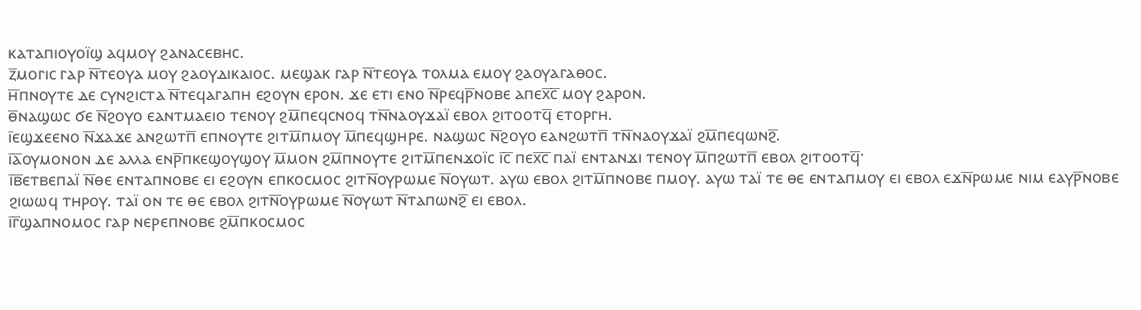ⲕⲁⲧⲁⲡⲓⲟⲩⲟⲓ̈ϣ ⲁϥⲙⲟⲩ ϩⲁⲛⲁⲥⲉⲃⲏⲥ.
ⲍ̅ⲙⲟⲅⲓⲥ ⲅⲁⲣ ⲛ̅ⲧⲉⲟⲩⲁ ⲙⲟⲩ ϩⲁⲟⲩⲇⲓⲕⲁⲓⲟⲥ. ⲙⲉϣⲁⲕ ⲅⲁⲣ ⲛ̅ⲧⲉⲟⲩⲁ ⲧⲟⲗⲙⲁ ⲉⲙⲟⲩ ϩⲁⲟⲩⲁⲅⲁⲑⲟⲥ.
ⲏ̅ⲡⲛⲟⲩⲧⲉ ⲇⲉ ⲥⲩⲛϩⲓⲥⲧⲁ ⲛ̅ⲧⲉϥⲁⲅⲁⲡⲏ ⲉϩⲟⲩⲛ ⲉⲣⲟⲛ. ϫⲉ ⲉⲧⲓ ⲉⲛⲟ ⲛ̅ⲣⲉϥⲣ̅ⲛⲟⲃⲉ ⲁⲡⲉⲭ̅ⲥ̅ ⲙⲟⲩ ϩⲁⲣⲟⲛ.
ⲑ̅ⲛⲁϣⲱⲥ ϭⲉ ⲛ̅ϩⲟⲩⲟ ⲉⲁⲛⲧⲙⲁⲉⲓⲟ ⲧⲉⲛⲟⲩ ϩⲙ̅ⲡⲉϥⲥⲛⲟϥ ⲧⲛ̅ⲛⲁⲟⲩϫⲁⲓ̈ ⲉⲃⲟⲗ ϩⲓⲧⲟⲟⲧϥ̅ ⲉⲧⲟⲣⲅⲏ.
ⲓ̅ⲉϣϫⲉⲉⲛⲟ ⲛ̅ϫⲁϫⲉ ⲁⲛϩⲱⲧⲡ̅ ⲉⲡⲛⲟⲩⲧⲉ ϩⲓⲧⲙ̅ⲡⲙⲟⲩ ⲙ̅ⲡⲉϥϣⲏⲣⲉ. ⲛⲁϣⲱⲥ ⲛ̅ϩⲟⲩⲟ ⲉⲁⲛϩⲱⲧⲡ̅ ⲧⲛ̅ⲛⲁⲟⲩϫⲁⲓ̈ ϩⲙ̅ⲡⲉϥⲱⲛϩ̅.
ⲓ̅ⲁ̅ⲟⲩⲙⲟⲛⲟⲛ ⲇⲉ ⲁⲗⲗⲁ ⲉⲛⲣ̅ⲡⲕⲉϣⲟⲩϣⲟⲩ ⲙ̅ⲙⲟⲛ ϩⲙ̅ⲡⲛⲟⲩⲧⲉ ϩⲓⲧⲙ̅ⲡⲉⲛϫⲟⲓ̈ⲥ ⲓ̅ⲥ̅ ⲡⲉⲭ̅ⲥ̅ ⲡⲁⲓ̈ ⲉⲛⲧⲁⲛϫⲓ ⲧⲉⲛⲟⲩ ⲙ̅ⲡϩⲱⲧⲡ̅ ⲉⲃⲟⲗ ϩⲓⲧⲟⲟⲧϥ̅·
ⲓ̅ⲃ̅ⲉⲧⲃⲉⲡⲁⲓ̈ ⲛ̅ⲑⲉ ⲉⲛⲧⲁⲡⲛⲟⲃⲉ ⲉⲓ ⲉϩⲟⲩⲛ ⲉⲡⲕⲟⲥⲙⲟⲥ ϩⲓⲧⲛ̅ⲟⲩⲣⲱⲙⲉ ⲛ̅ⲟⲩⲱⲧ. ⲁⲩⲱ ⲉⲃⲟⲗ ϩⲓⲧⲙ̅ⲡⲛⲟⲃⲉ ⲡⲙⲟⲩ. ⲁⲩⲱ ⲧⲁⲓ̈ ⲧⲉ ⲑⲉ ⲉⲛⲧⲁⲡⲙⲟⲩ ⲉⲓ ⲉⲃⲟⲗ ⲉϫⲛ̅ⲣⲱⲙⲉ ⲛⲓⲙ ⲉⲁⲩⲣ̅ⲛⲟⲃⲉ ϩⲓⲱⲱϥ ⲧⲏⲣⲟⲩ. ⲧⲁⲓ̈ ⲟⲛ ⲧⲉ ⲑⲉ ⲉⲃⲟⲗ ϩⲓⲧⲛ̅ⲟⲩⲣⲱⲙⲉ ⲛ̅ⲟⲩⲱⲧ ⲛ̅ⲧⲁⲡⲱⲛϩ̅ ⲉⲓ ⲉⲃⲟⲗ.
ⲓ̅ⲅ̅ϣⲁⲡⲛⲟⲙⲟⲥ ⲅⲁⲣ ⲛⲉⲣⲉⲡⲛⲟⲃⲉ ϩⲙ̅ⲡⲕⲟⲥⲙⲟⲥ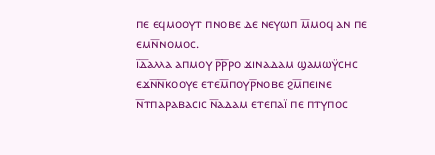ⲡⲉ ⲉϥⲙⲟⲟⲩⲧ ⲡⲛⲟⲃⲉ ⲇⲉ ⲛⲉⲩⲱⲡ ⲙ̅ⲙⲟϥ ⲁⲛ ⲡⲉ ⲉⲙⲛ̅ⲛⲟⲙⲟⲥ.
ⲓ̅ⲇ̅ⲁⲗⲗⲁ ⲁⲡⲙⲟⲩ ⲣ̅ⲣ̅ⲣⲟ ϫⲓⲛⲁⲇⲁⲙ ϣⲁⲙⲱⲩ̈ⲥⲏⲥ ⲉϫⲛ̅ⲛ̅ⲕⲟⲟⲩⲉ ⲉⲧⲉⲙ̅ⲡⲟⲩⲣ̅ⲛⲟⲃⲉ ϩⲙ̅ⲡⲉⲓⲛⲉ ⲛ̅ⲧⲡⲁⲣⲁⲃⲁⲥⲓⲥ ⲛ̅ⲁⲇⲁⲙ ⲉⲧⲉⲡⲁⲓ̈ ⲡⲉ ⲡⲧⲩⲡⲟⲥ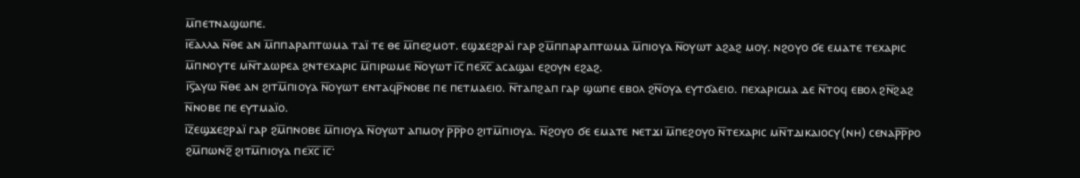ⲙ̅ⲡⲉⲧⲛⲁϣⲱⲡⲉ.
ⲓ̅ⲉ̅ⲁⲗⲗⲁ ⲛ̅ⲑⲉ ⲁⲛ ⲙ̅ⲡⲡⲁⲣⲁⲡⲧⲱⲙⲁ ⲧⲁⲓ̈ ⲧⲉ ⲑⲉ ⲙ̅ⲡⲉϩⲙⲟⲧ. ⲉϣϫⲉϩⲣⲁⲓ̈ ⲅⲁⲣ ϩⲙ̅ⲡⲡⲁⲣⲁⲡⲧⲱⲙⲁ ⲙ̅ⲡⲓⲟⲩⲁ ⲛ̅ⲟⲩⲱⲧ ⲁϩⲁϩ ⲙⲟⲩ. ⲛϩⲟⲩⲟ ϭⲉ ⲉⲙⲁⲧⲉ ⲧⲉⲭⲁⲣⲓⲥ ⲙ̅ⲡⲛⲟⲩⲧⲉ ⲙⲛ̅ⲧⲇⲱⲣⲉⲁ ϩⲛⲧⲉⲭⲁⲣⲓⲥ ⲙ̅ⲡⲓⲣⲱⲙⲉ ⲛ̅ⲟⲩⲱⲧ ⲓ̅ⲥ̅ ⲡⲉⲭ̅ⲥ̅ ⲁⲥⲁϣⲁⲓ ⲉϩⲟⲩⲛ ⲉϩⲁϩ.
ⲓ̅ⲋ̅ⲁⲩⲱ ⲛ̅ⲑⲉ ⲁⲛ ϩⲓⲧⲙ̅ⲡⲓⲟⲩⲁ ⲛ̅ⲟⲩⲱⲧ ⲉⲛⲧⲁϥⲣ̅ⲛⲟⲃⲉ ⲡⲉ ⲡⲉⲧⲙⲁⲉⲓⲟ. ⲛ̅ⲧⲁⲡϩⲁⲡ ⲅⲁⲣ ϣⲱⲡⲉ ⲉⲃⲟⲗ ϩⲛ̅ⲟⲩⲁ ⲉⲩⲧϭⲁⲉⲓⲟ. ⲡⲉⲭⲁⲣⲓⲥⲙⲁ ⲇⲉ ⲛ̅ⲧⲟϥ ⲉⲃⲟⲗ ϩⲛ̅ϩⲁϩ ⲛ̅ⲛⲟⲃⲉ ⲡⲉ ⲉⲩⲧⲙⲁⲓ̈ⲟ.
ⲓ̅ⲍ̅ⲉϣϫⲉϩⲣⲁⲓ̈ ⲅⲁⲣ ϩⲙ̅ⲡⲛⲟⲃⲉ ⲙ̅ⲡⲓⲟⲩⲁ ⲛ̅ⲟⲩⲱⲧ ⲁⲡⲙⲟⲩ ⲣ̅ⲣ̅ⲣⲟ ϩⲓⲧⲙ̅ⲡⲓⲟⲩⲁ. ⲛ̅ϩⲟⲩⲟ ϭⲉ ⲉⲙⲁⲧⲉ ⲛⲉⲧϫⲓ ⲙ̅ⲡⲉϩⲟⲩⲟ ⲛ̅ⲧⲉⲭⲁⲣⲓⲥ ⲙⲛ̅ⲧⲇⲓⲕⲁⲓⲟⲥⲩ(ⲛⲏ) ⲥⲉⲛⲁⲣ̅ⲣ̅ⲣⲟ ϩⲙ̅ⲡⲱⲛϩ̅ ϩⲓⲧⲙ̅ⲡⲓⲟⲩⲁ ⲡⲉⲭ̅ⲥ̅ ⲓ̅ⲥ̅·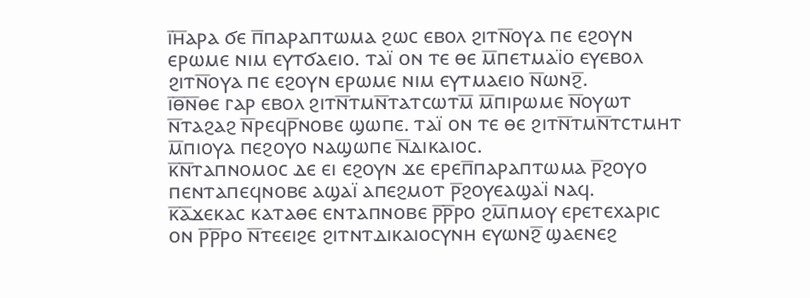ⲓ̅ⲏ̅ⲁⲣⲁ ϭⲉ ⲡ̅ⲡⲁⲣⲁⲡⲧⲱⲙⲁ ϩⲱⲥ ⲉⲃⲟⲗ ϩⲓⲧⲛ̅ⲟⲩⲁ ⲡⲉ ⲉϩⲟⲩⲛ ⲉⲣⲱⲙⲉ ⲛⲓⲙ ⲉⲩⲧϭⲁⲉⲓⲟ. ⲧⲁⲓ̈ ⲟⲛ ⲧⲉ ⲑⲉ ⲙ̅ⲡⲉⲧⲙⲁⲓ̈ⲟ ⲉⲩⲉⲃⲟⲗ ϩⲓⲧⲛ̅ⲟⲩⲁ ⲡⲉ ⲉϩⲟⲩⲛ ⲉⲣⲱⲙⲉ ⲛⲓⲙ ⲉⲩⲧⲙⲁⲉⲓⲟ ⲛ̅ⲱⲛϩ̅.
ⲓ̅ⲑ̅ⲛ̅ⲑⲉ ⲅⲁⲣ ⲉⲃⲟⲗ ϩⲓⲧⲛ̅ⲧⲙⲛ̅ⲧⲁⲧⲥⲱⲧⲙ̅ ⲙ̅ⲡⲓⲣⲱⲙⲉ ⲛ̅ⲟⲩⲱⲧ ⲛ̅ⲧⲁϩⲁϩ ⲛ̅ⲣⲉϥⲣ̅ⲛⲟⲃⲉ ϣⲱⲡⲉ. ⲧⲁⲓ̈ ⲟⲛ ⲧⲉ ⲑⲉ ϩⲓⲧⲛ̅ⲧⲙⲛ̅ⲧⲥⲧⲙⲏⲧ ⲙ̅ⲡⲓⲟⲩⲁ ⲡⲉϩⲟⲩⲟ ⲛⲁϣⲱⲡⲉ ⲛ̅ⲇⲓⲕⲁⲓⲟⲥ.
ⲕ̅ⲛ̅ⲧⲁⲡⲛⲟⲙⲟⲥ ⲇⲉ ⲉⲓ ⲉϩⲟⲩⲛ ϫⲉ ⲉⲣⲉⲡ̅ⲡⲁⲣⲁⲡⲧⲱⲙⲁ ⲣ̅ϩⲟⲩⲟ ⲡⲉⲛⲧⲁⲡⲉϥⲛⲟⲃⲉ ⲁϣⲁⲓ̈ ⲁⲡⲉϩⲙⲟⲧ ⲣ̅ϩⲟⲩⲉⲁϣⲁⲓ̈ ⲛⲁϥ.
ⲕ̅ⲁ̅ϫⲉⲕⲁⲥ ⲕⲁⲧⲁⲑⲉ ⲉⲛⲧⲁⲡⲛⲟⲃⲉ ⲣ̅ⲣ̅ⲣⲟ ϩⲙ̅ⲡⲙⲟⲩ ⲉⲣⲉⲧⲉⲭⲁⲣⲓⲥ ⲟⲛ ⲣ̅ⲣ̅ⲣⲟ ⲛ̅ⲧⲉⲉⲓϩⲉ ϩⲓⲧⲛⲧⲇⲓⲕⲁⲓⲟⲥⲩⲛⲏ ⲉⲩⲱⲛϩ̅ ϣⲁⲉⲛⲉϩ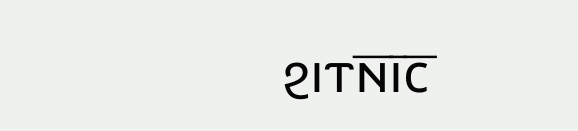ϩⲓⲧⲛ̅ⲓ̅ⲥ̅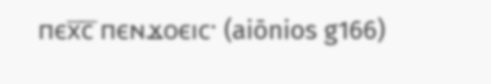ⲡⲉⲭ̅ⲥ̅ ⲡⲉⲛϫⲟⲉⲓⲥ· (aiōnios g166)